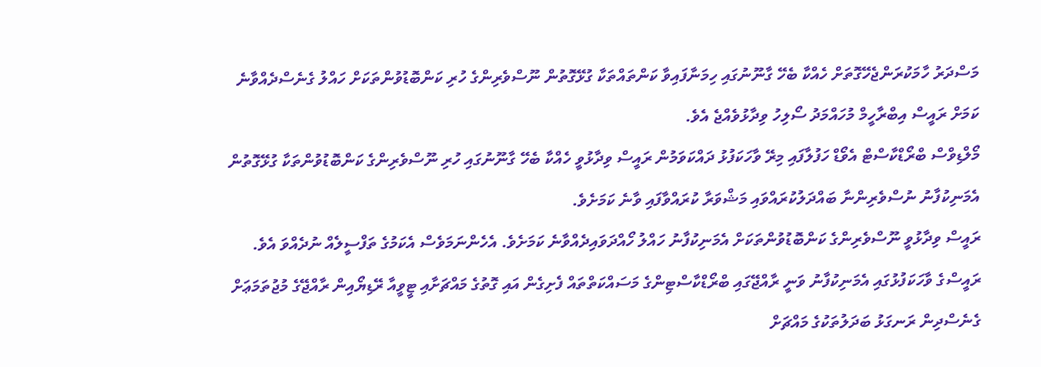މަސްދަރު ހާމަކުރަންޖެހޭގޮތަށް ހެއްކާ ބެހޭ ގާނޫނުގައި ހިމަނާފައިވާ ކަންތައްތަކާ ގުޅޭގޮތުން ނޫސްވެރިންގެ ހުރި ކަންބޮޑުވުންތަކަށް ހައްލު ގެނެސްދެއްވާނެ ކަމަށް ރައީސް އިބްރާހީމް މުހައްމަދު ސޯލިހު ވިދާޅުވެއްޖެ އެވެ.
މޯލްޑިވްސް ބްރޯޑްކާސްޓް އެވޯޑް ހަފުލާފައި މިރޭ ވާހަކަފުޅު ދައްކަވަމުން ރައީސް ވިދާޅުވީ ހެއްކާ ބެހޭ ގާނޫނުގައި ހުރި ނޫސްވެރިންގެ ކަންބޮޑުވުންތަކާ ގުޅޭގޮތުން އެމަނިކުފާނު ނުސްވެރިންނާ ބައްދަލުކުރައްވައި މަޝްވަރާ ކުރައްވާފައި ވާނެ ކަމަށެވެ.
ރައީސް ވިދާޅުވީ ނޫސްވެރިންގެ ކަންބޮޑުވުންތަކަށް އެމަނިކުފާނު ހައްލު ހޯއްދަވައިދެއްވާނެ ކަމަށެވެ. އެހެންނަމަވެސް އެކަމުގެ ތަފްސީލެއް ނުދެއްވަ އެވެ.
ރައީސްގެ ވާހަކަފުޅުގައި އެމަނިކުފާނު ވަނީ ރާއްޖޭގައި ބްރޯޑްކާސްޓިންގެ މަސައްކަތްތައް ފެށިގެން އައި ގޮތުގެ މައްޗަށާއި ޓީވީއާ ރޭޑިޔޯއިން ރާއްޖޭގެ މުޖުތަމަޢަށް ގެނެސްދިން ރަނގަޅު ބަދަލުތަކުގެ މައްޗަށް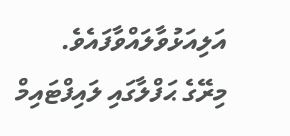އަލިއަޅުވާލައްވާފައެވެ.
މިރޭގެ ޙަފްލާގައި ލައިފްޓައިމް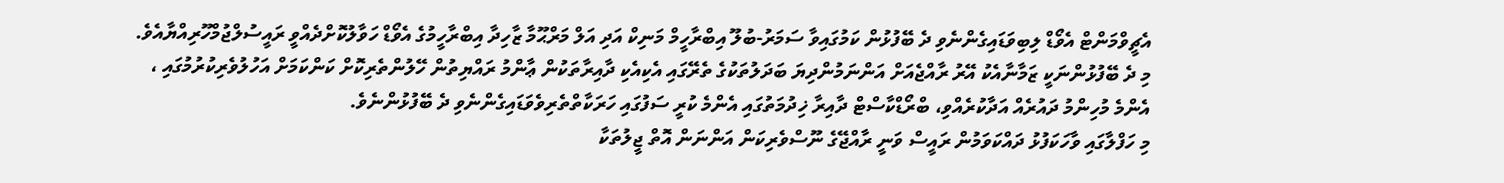އެޗީވްމަންޓް އެވޯޑް ލިބިވަޑައިގެންނެވި ދެ ބޭފުޅުން ކަމުގައިވާ ސަމަރު-ބުލޫ އިބްރާހީމް މަނިކް އަދި އަލް މަރްޙޫމާ ޒާހިދާ އިބްރާހީމުގެ އެވޯޑް ހަވާލުކޮށްދެއްވީ ރައީސުލްޖުމްހޫރިއްޔާއެވެ. މި ދެ ބޭފުޅުންނަކީ ޒަމާނާއެކު އޭރު ރާއްޖެއަށް އަންނަމުންދިޔަ ބަދަލުތަކުގެ ތެރޭގައި އެކިއެކި ދާއިރާތަކުން ޢާންމު ރައްޔިތުން ހޭލުންތެރިކޮށް ކަންކަމަށް އަހުލުވެރިކުރުމުގައި ، އެންމެ މުހިންމު ދައުރެއް އަދާކުރެއްވި، ބްރޯޑްކާސްޓް ދާއިރާ ޚިދުމަތުގައި އެންމެ ކުރީ ސަފުގައި ހަރަކާތްތެރިވެވަޑައިގެންނެވި ދެ ބޭފުޅުންނެވެ.
މި ހަފްލާގައި ވާހަކަފުޅު ދައްކަވަމުން ރައީސް ވަނީ ރާއްޖޭގެ ނޫސްވެރިކަން އަންނަން އޮތް ޖީލުތަކާ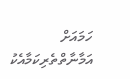ހަމައަށް އަމާނާތްތެރިކަމާއެކު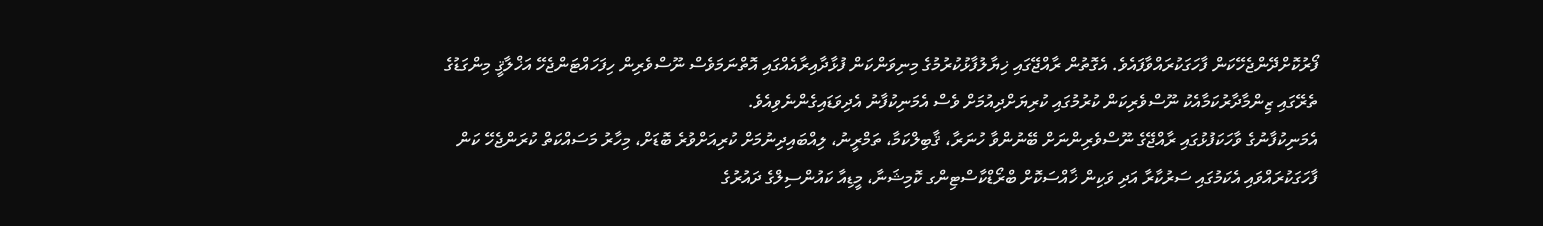ފޯރުކޮށްދޭންޖެހޭކަން ފާހަގަކުރައްވާފައެވެ. އެގޮތުން ރާއްޖޭގައި ޚިޔާލުފާޅުކުރުމުގެ މިނިވަންކަން ފުޅާދާއިރާއެއްގައި އޮތްނަމަވެސް ނޫސްވެރިން ހިފަހައްޓަންޖެހޭ އަޚްލާޤީ މިންގަޑުގެ ތެރޭގައި ޒިންމާދާރުކަމާއެކު ނޫސްވެރިކަން ކުރުމުގައި ކުރިޔަށްދިއުމަށް ވެސް އެމަނިކުފާނު އެދިވަޑައިގެންނެވިއެވެ.
އެމަނިކުފާނުގެ ވާހަކަފުޅުގައި ރާއްޖޭގެ ނޫސްވެރިންނަށް ބޭނުންވާ ހުނަރާ، ޤާބިލްކަމާ، ތަމްރީނު، ލިއްބައިދިނުމަށް ކުރިއަށްވުރެ ބޮޑަށް، މިހާރު މަސައްކަތް ކުރަންޖެހޭ ކަން ފާހަގަކުރައްވައި އެކަމުގައި ސަރުކާރާ އަދި ވަކިން ޚާއްސަކޮށް ބްރޯޑްކާސްޓިންގ ކޮމިޝަނާ، މީޑިއާ ކައުންސިލްގެ ދައުރުގެ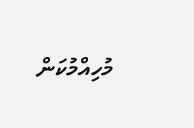މުހިއްމުކަން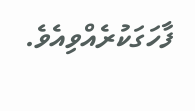ފާހަގަކުރެއްވިއެވެ.